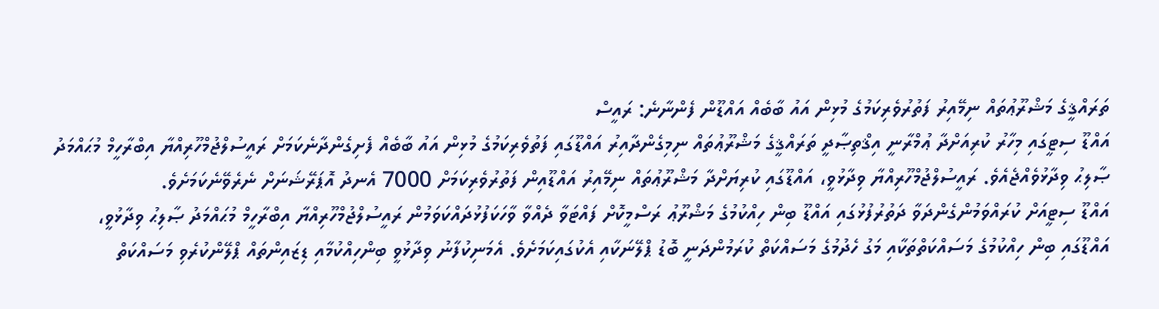ތަރައްޤީގެ މަޝްރޫޢުތައް ނިމޭއިރު ފަތުރުވެރިކަމުގެ މުޅިން އައު ބާބެއް އައްޑޫން ފެންނާނެ: ރައީސް
އައްޑޫ ސިޓީގައި މިހާރު ކުރިއަށްދާ ޢުމްރާނީ އިޤްތިޞާދީ ތަރައްޤީގެ މަޝްރޫޢުތައް ނިމިގެންދާއިރު އައްޑޫގައި ފަތުވެރިކަމުގެ މުޅިން އައު ބާބެއް ފެށިގެންދާނެކަމަށް ރައީސުލްޖުމްހޫރިއްޔާ އިބްރާހީމް މުޙައްމަދު ޞާލިޙު ވިދާޅުވެއްޖެއެވެ. ރައީސުލްޖުމްހޫރިއްޔާ ވިދާޅުވީ، އައްޑޫގައި ކުރިޔަށްދާ މަޝްރޫޢުތައް ނިމޭއިރު އައްޑޫއިން ފަތުރުވެރިކަމަށް 7000 އެނދު އޮޕަރޭޝަނަށް ނެރެވޭނެކަމަށެވެ.
އައްޑޫ ސިޓީއަށް ކުރައްވަމުންގެންދަވާ ދަތުރުފުޅުގައި އައްޑޫ ބިން ހިއްކުމުގެ މަޝްރޫޢު ރަސްމީކޮށް ފައްޓަވާ ދެއްވާ ވާހަކަފުޅުދައްކަވަމުން ރައީސުލްޖުމްހޫރިއްޔާ އިބްރާހީމް މުޙައްމަދު ޞާލިޙު ވިދާޅުވީ، އައްޑޫގައި ބިން ހިއްކުމުގެ މަސައްކަތްތަކާއި މަގު ހެދުމުގެ މަސައްކަތް ކުރަމުންދަނީ ބޮޑު ޕްލޭނަކާއި އެކުގައިކަމަށެވެ. އެމަނިކުފާނު ވިދާޅުވީ ބިންހިއްކުމާއި ޑިޒައިންތައް ޕްލޭންކުރެވި މަސައްކަތް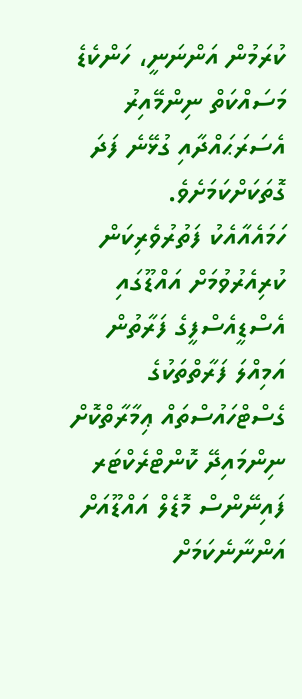ކުރަމުން އަންނަނީ، ހަންކެޑެ މަސައްކަތް ނިންމޭއިރު އެސަރަޙައްދާއި ގުޅޭނެ ފަދަ ގޮތަކަށްކަމަށެވެ.
ހަމައެއާއެކު ފަތުރުވެރިކަން ކުރިއެރުވުމަށް އައްޑޫގައި އެސްޑީއެސްފީގެ ފަރާތުން އަމިއްލަ ފަރާތްތަކުގެ ގެސްޓްހައުސްތައް ޢިމާރާތްކޮށް ނިންމައިދޭ ކޮންޓްރެކްޓަރ ފައިނޭންސް މޮޑެލް އައްޑޫއަށް އަންނާނެކަމަށް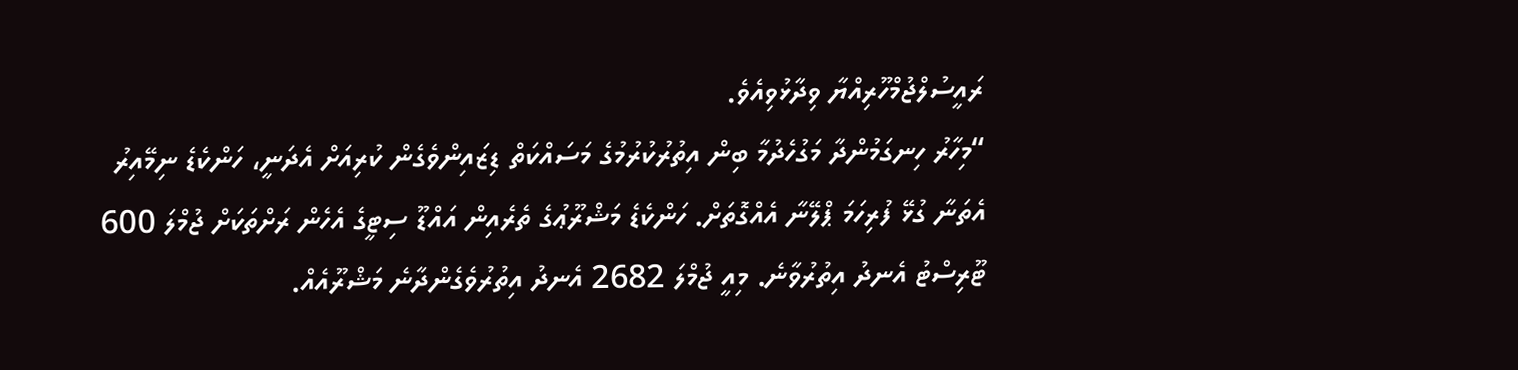ރައީސުލްޖުމްހޫރިއްޔާ ވިދާޅުވިއެވެ.
“މިހާރު ހިނގަމުންދާ މަގުހެދުމާ ބިން އިތުރުކުރުމުގެ މަސައްކަތް ޑިޒައިންވެގެން ކުރިއަށް އެދަނީ، ހަންކެޑެ ނިމޭއިރު އެތަނާ ގުޅޭ ފުރިހަމަ ޕްލޭނާ އެއްގޮތަށް. ހަންކެޑެ މަޝްރޫޢުގެ ތެރެއިން އައްޑޫ ސިޓީގެ އެހެން ރަށްތަކަށް ޖުމްލަ 600 ޓޫރިސްޓު އެނދު އިތުރުވާނެ. މިއީ ޖުމްލަ 2682 އެނދު އިތުރުވެގެންދާނެ މަޝްރޫއެއް.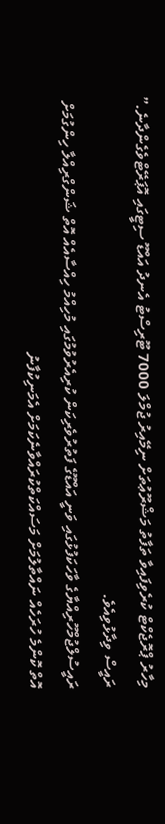މިހާރު ޕްރޮޖެކްޓް ކުރެވިފައިވާ ތަފާތު މަޝްރޫޢުތަށް ނިމޭއިރު ޖުމްލަ 7000 ޓޫރިސްޓު އެނދު އައްޑޫ ސިޓީގައި އޮޕަރޭޓްވެގެންދާނެ.”
ރައީސް ވިދާޅުވިއެވެ.
ރައީސުލްޖުމްހޫރިއްޔާގެ ވާހަކަފުޅުގައި ވަނީ އައްޑޫގެ ފަތުރުވެރިކަން ކުރިއެރުވުމުގައި މުހިއްމު ހިއްސާއެއް އޮތް ޝަންގްރިއްލާ ހިންގުމަށް އޮތް ކޮންމެ ހުރަހެއް ނައްތާލުމަށް މަސައްކަތްކުރައްވާނެކަމަށް އެމަނިކުފާނު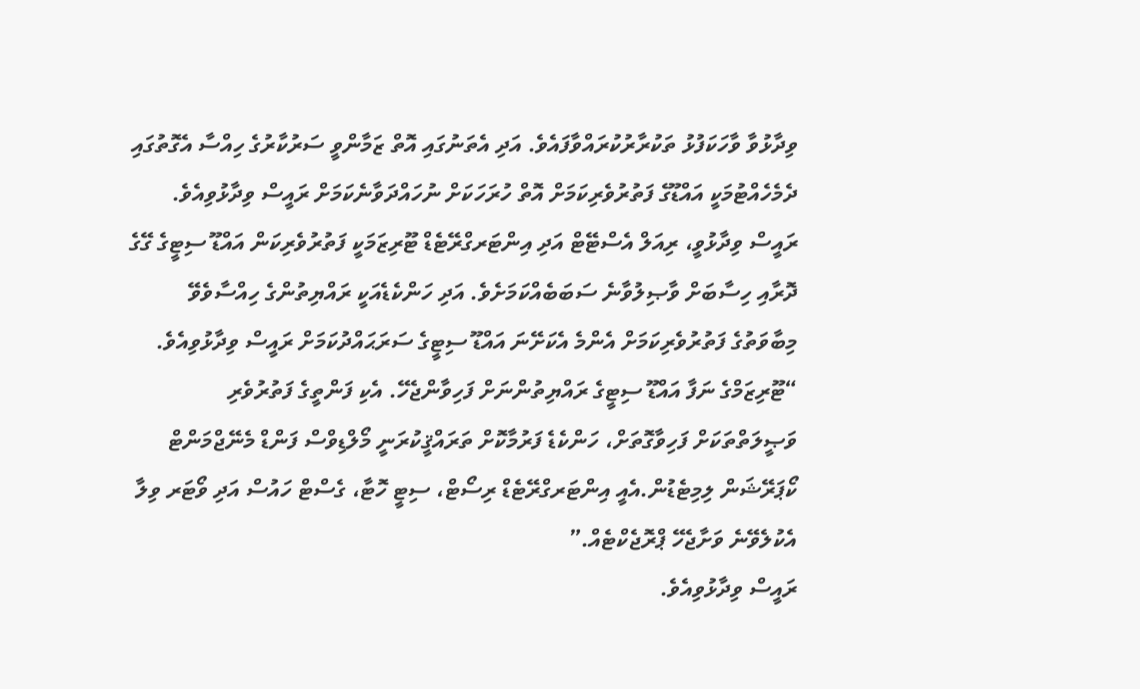ވިދާޅުވާ ވާހަކަފުޅު ތަކުރާރުކުރައްވާފައެވެ. އަދި އެތަނުގައި އޮތް ޒަމާންވީ ސަރުކާރުގެ ހިއްސާ އެގޮތުގައި ދެމެހެއްޓުމަކީ އައްޑޫގެ ފަތުރުވެރިކަމަށް އޮތް ހުރަހަކަށް ނުހައްދަވާނެކަމަށް ރައީސް ވިދާޅުވިއެވެ.
ރައީސް ވިދާޅުވީ، ރިއަލް އެސްޓޭޓް އަދި އިންޓަރގްރޭޓެޑް ޓޫރިޒަމަކީ ފަތުރުވެރިކަން އައްޑޫ ސިޓީގެ ގޭގެ ދޮރާއި ހިސާބަށް ވާޞިލުވާނެ ސަބަބެއްކަމަށެވެ. އަދި ހަންކެޑެއަކީ ރައްޔިތުންގެ ހިއްސާވެވޭ މިބާވަތުގެ ފަތުރުވެރިކަމަށް އެންމެ އެކަށޭނަ އައްޑޫ ސިޓީގެ ސަރަޙައްދުކަމަށް ރައީސް ވިދާޅުވިއެވެ.
“ޓޫރިޒަމްގެ ނަފާ އައްޑޫ ސިޓީގެ ރައްޔިތުންނަށް ފަހިވާންޖެހޭ. އެކި ފަންތީގެ ފަތުރުވެރި ވަޞީލަތްތަކަށް ފަހިވާގޮތަށް، ހަންކެޑެ ފަރުމާކޮށް ތަރައްޤީކުރަނީ މޯލްޑިވްސް ފަންޑް މެނޭޖްމަންޓް ކޯޕަރޭޝަން ލިމިޓެޑުން.އެއީ އިންޓަރގްރޭޓެޑް ރިސޯޓް، ސިޓީ ހޮޓާ، ގެސްޓް ހައުސް އަދި ވޯޓަރ ވިލާ އެކުލެވޭނެ ވަށާޖެހޭ ޕްރޮޖެކްޓެއް.”
ރައީސް ވިދާޅުވިއެވެ.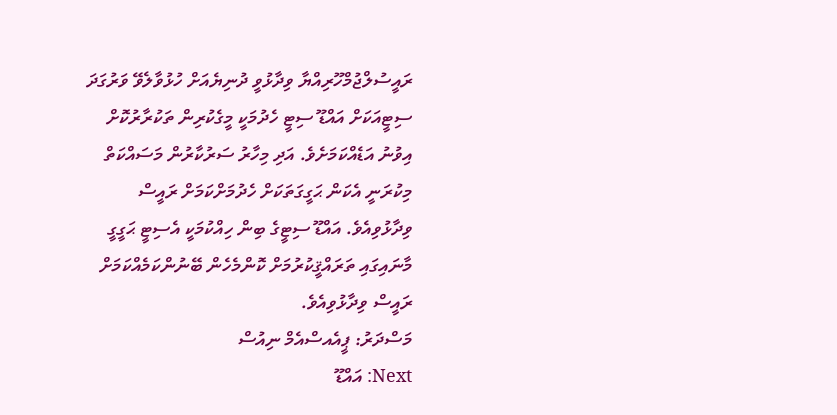ރައީސުލްޖުމްހޫރިއްޔާ ވިދާޅުވީ ދުނިޔެއަށް ހުޅުވާލެވޭ ވަރުގަދަ ސިޓީއަކަށް އައްޑޫ ސިޓީ ހެދުމަކީ މީގެކުރިން ތަކުރާރުކޮށް އިވުނު އަޑެއްކަމަށެވެ. އަދި މިހާރު ސަރުކާރުން މަސައްކަތް މިކުރަނީ އެކަން ޙަގީގަތަކަށް ހެދުމަށްކަމަށް ރައީސް ވިދާޅުވިއެވެ. އައްޑޫ ސިޓީގެ ބިން ހިއްކުމަކީ އެސިޓީ ޙަގީގީ މާނައިގައި ތަރައްޤީކުރުމަށް ކޮންމެހެން ބޭނުންކަމެއްކަމަށް ރައީސް ވިދާޅުވިއެވެ.
މަސްދަރު: ޕީއެއސްއެމް ނިއުސް
Next: އައްޑޫ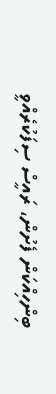ބިންހިއްކަން ފެށުން، ރައީސް ސިފަކުރެއްވީ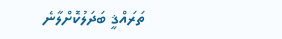ތަރައްޤީ ބަދަލުކޮށްލާނެ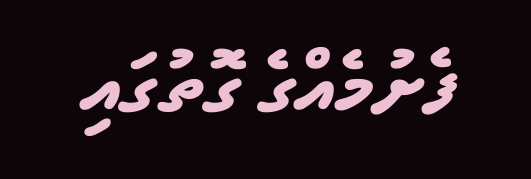ފެށުމެއްގެ ގޮތުގައި